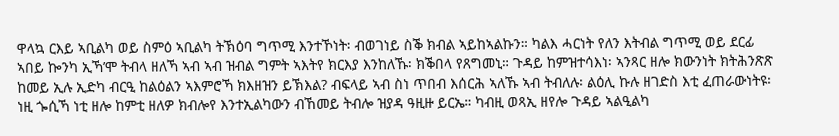ዋላኳ ርእይ ኣቢልካ ወይ ስምዕ ኣቢልካ ትኽዕባ ግጥሚ እንተኾነት፡ ብወገነይ ስቕ ክብል ኣይከኣልኩን። ካልእ ሓርነት የለን እትብል ግጥሚ ወይ ደርፊ ኣበይ ኰንካ ኢኻ’ሞ ትብላ ዘለኻ ኣብ ኣብ ዝብል ግምት ኣእትየ ክርእያ እንከለኹ፡ ክቕበላ የጸግመኒ። ጉዳይ ከምዝተሳእነ፡ ኣንጻር ዘሎ ክውንነት ክትሕንጽጽ ከመይ ኢሉ ኢድካ ብርዒ ከልዕልን ኣእምሮኻ ክእዘዝን ይኽእል? ብፍላይ ኣብ ስነ ጥበብ እሰርሕ ኣለኹ ኣብ ትብለሉ፡ ልዕሊ ኩሉ ዘገድስ እቲ ፈጠራውነትዩ፡ ነዚ ጐሲኻ ነቲ ዘሎ ከምቲ ዘለዎ ክብሎየ እንተኢልካውን ብኸመይ ትብሎ ዝያዳ ዓዚዙ ይርኤ። ካብዚ ወጻኢ ዘየሎ ጉዳይ ኣልዒልካ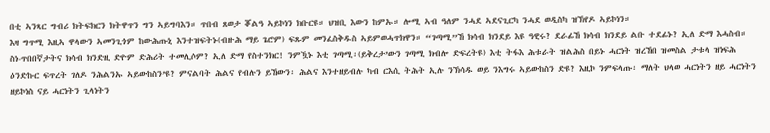በቲ ኣንጻር ግብሪ ክትፍክርን ክትዋጥን ግን ኣይግባእን። ጥበብ ጸወታ ቖልዓ ኣይኮነን ክቡርዩ። ህዝቢ እውን ከምኡ። ሎሚ ኣብ ዓለም ንሓደ ኣደናጊርካ ንሓደ ወዲስካ ዝኽየዶ ኣይኮነን።
እዛ ግጥሚ እዚኣ ዋላውን ኣመንጊጎም ከውሕጡኒ እንተዝፍትኑ(ብዙሕ ማይ ጌሮም) ፍጹም መንፈስቅዱስ ኣይምወሓጥክዋን። “ገጣሚ”ኸ ክሳብ ክንደይ እዩ ዓዊሩ? ደራፊኸ ክሳብ ክንደይ ልቡ ተደፊኑ? ኢለ ድማ እሓስብ።
ስነ-ጥበበኛታትና ክሳብ ክንድዚ ድዮም ድሕሪት ተመሊሶም? ኢለ ድማ የስተንክር! ንምዃኑ እቲ ገጣሚ፡(ይቅረታ’ውን ገጣሚ ክብሎ ድፍረትዩ) እቲ ትፋእ ሕቱራት ዝልሕስ በይኑ ሓርነት ዝረኸበ ዝመስል ታቱላ ዝነፍሕ ዕንድኩር ፍጥረት ገለዶ ንሕልንኡ ኣይውከስን’ዩ? ምናልባት ሕልና የብሉን ይኸውን፡ ሕልና እንተዘይብሉ ካብ ርእሲ ትሕት ኢሉ ንኽሳዱ ወይ ንእግሩ ኣይውከስን ድዩ? እዚኮ ንምፍላጡ፡ ማለት ህላወ ሓርነትን ዘይ ሓርነትን ዘይኮነስ ናይ ሓርነትን ጊላነትን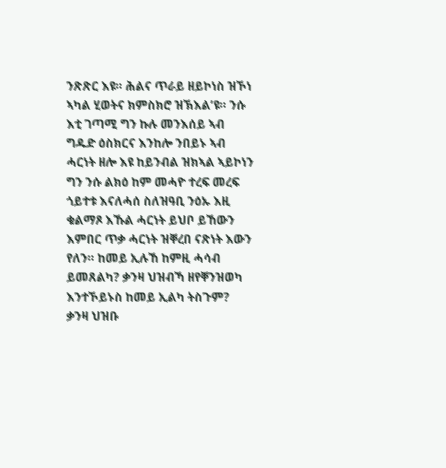ንጽጽር እዩ። ሕልና ጥራይ ዘይኮነስ ዝኾነ ኣካል ሂወትና ክምስክሮ ዝኽእል’ዩ። ንሱ እቲ ገጣሚ ግን ኩሉ መንእሰይ ኣብ ግዱድ ዕስክርና እንከሎ ንበይኑ ኣብ ሓርነት ዘሎ እዩ ከይንብል ዝክኣል ኣይኮነን ግን ንሱ ልክዕ ከም መሓዮ ተረፍ መረፍ ጎይተቱ እናለሓሰ ስለዝዓቢ ንዕኡ እዚ ቁልማጾ እኹል ሓርነት ይህቦ ይኸውን እምበር ጥቃ ሓርነት ዝቐረበ ናጽነት እውን የለን። ከመይ ኢሉኸ ከምዚ ሓሳብ ይመጸልካ? ቃንዛ ህዝብኻ ዘየቐንዝወካ እንተኾይኑስ ከመይ ኢልካ ትስጉም? ቃንዛ ህዝቡ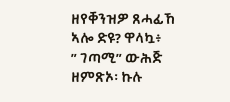ዘየቐንዝዎ ጸሓፊኸ ኣሎ ድዩ? ዋላኳ፥
” ገጣሚ” ውሕጅ ዘምጽኦ፡ ኩሉ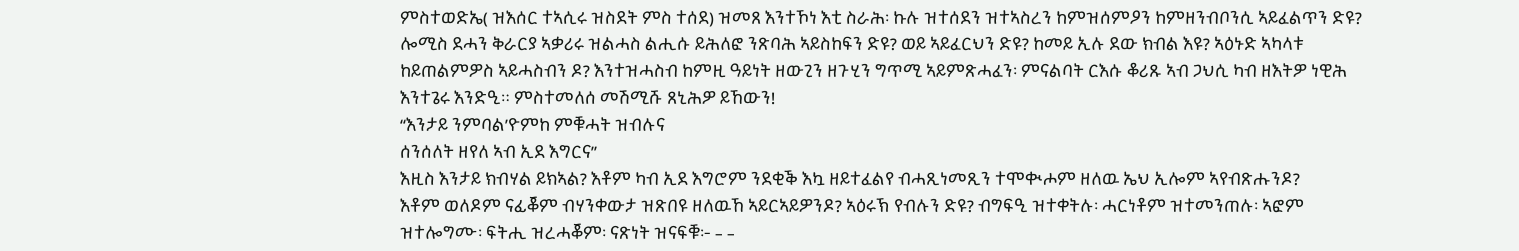ምስተወድኤ( ዝእሰር ተኣሲሩ ዝስደት ምስ ተሰደ) ዝመጸ እንተኾነ እቲ ስራሕ፡ ኩሉ ዝተሰደን ዝተኣስረን ከምዝሰምዖን ከምዘንብቦንሲ ኣይፈልጥን ድዩ? ሎሚስ ደሓን ቅራርያ ኣቃሪሩ ዝልሓስ ልሒሱ ይሕለፎ ንጽባሕ ኣይስከፍን ድዩ? ወይ ኣይፈርህን ድዩ? ከመይ ኢሉ ደው ክብል እዩ? ኣዕኑድ ኣካላቱ ከይጠልምዎስ ኣይሓስብን ዶ? እንተዝሓስብ ከምዚ ዓይነት ዘውጊን ዘጉሂን ግጥሚ ኣይምጽሓፈን፡ ምናልባት ርእሱ ቆሪጹ ኣብ ጋህሲ ካብ ዘእትዎ ነዊሕ እንተጌሩ እንድዒ። ምስተመለሰ መሽሚሹ ጸኒሕዎ ይኸውን!
“እንታይ ንምባል’ዮምከ ምቑሓት ዝብሉና
ሰንሰለት ዘየለ ኣብ ኢደ እግርና”
እዚስ እንታይ ክብሃል ይክኣል? እቶም ካብ ኢደ እግሮም ንደቂቕ እኳ ዘይተፈልየ ብሓጺነመጺን ተሞቊሖም ዘለዉ ኤህ ኢሎም ኣየብጽሑንዶ?
እቶም ወለዶም ናፊቖም ብሃንቀውታ ዝጽበዩ ዘለዉኸ ኣይርኣይዎንዶ? ኣዕሩኽ የብሉን ድዩ? ብግፍዒ ዝተቀትሉ፡ ሓርነቶም ዝተመንጠሉ፡ ኣፎም ዝተሎግሙ፡ ፍትሒ ዝረሓቖም፡ ናጽነት ዝናፍቑ፡- – –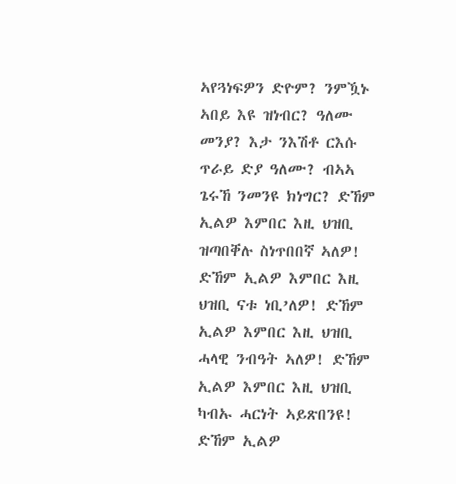ኣየጓነፍዎን ድዮም? ንምዃኑ ኣበይ እዩ ዝነብር? ዓለሙ መንያ? እታ ንእሽቶ ርእሱ ጥራይ ድያ ዓለሙ? ብኣኣ ጌሩኸ ንመንዩ ክነግር? ድኸም ኢልዎ እምበር እዚ ህዝቢ ዝጣበቐሉ ስነጥበበኛ ኣለዎ! ድኸም ኢልዎ እምበር እዚ ህዝቢ ናቱ ነቢ’ለዎ! ድኸም ኢልዎ እምበር እዚ ህዝቢ ሓላዊ ንብዓት ኣለዎ! ድኸም ኢልዎ እምበር እዚ ህዝቢ ካብኡ ሓርነት ኣይጽበንዩ! ድኸም ኢልዎ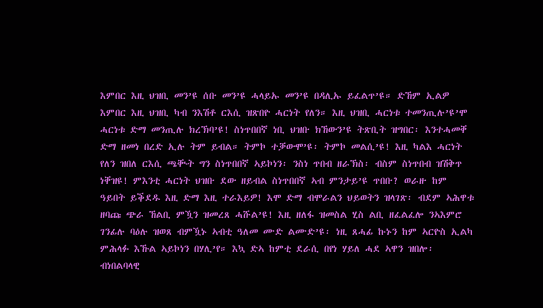እምበር እዚ ህዝቢ መን’ዩ ሰቡ መን’ዩ ሓላይኡ መን’ዩ በዳሊኡ ይፈልጥ’ዩ። ድኸም ኢልዎ እምበር እዚ ህዝቢ ካብ ንእሽቶ ርእሲ ዝጽበዮ ሓርነት የለን። እዚ ህዝቢ ሓርነቱ ተመንጢሉ’ዩ’ሞ ሓርነቱ ድማ መንጢሉ ክረኽባ’ዩ! ስነጥበበኛ ነቢ ህዝቡ ክኸውን’ዩ ትጽቢት ዝግበር፡ እንተሓመቐ ድማ ዘመነ በረድ ኢሉ ትም ይብል። ትምኮ ተቓውሞ’ዩ፡ ትምኮ መልሲ’ዩ! እዚ ካልእ ሓርነት የለን ዝበለ ርእሲ ጫቚት ግን ስነጥበበኛ ኣይኮነን፡ ንስነ ጥበብ ዘራኽስ፡ ብስም ስነጥበብ ዝሽቅጥ ነቐዝዩ! ምእንቲ ሓርነት ህዝቡ ደው ዘይብል ስነጥበበኛ ኣብ ምንታይ’ዩ ጥበቡ? ወራዙ ከም ዓይበት ይቕደዱ እዚ ድማ እዚ ተራእይዎ! እሞ ድማ ብሞራልን ህይወትን ዝላገጽ፡ ብደም ኣሕዋቱ ዘባጩ ጭራ ኸልቢ ምዃን ዝመረጸ ሓሹል’ዩ! እዚ ዘለፋ ዝመስል ሂስ ልቢ ዘፈልፈሎ ንኣእምሮ ገንፊሉ ባዕሉ ዝወጸ ብምዃኑ ኣብቲ ዓለመ ሙድ ልሙድ’ዩ፡ ነዚ ጸሓፊ ኩኑን ከም ኣርዮስ ኢልካ ምሕላፉ እኹል ኣይኮነን በሃሊ’የ። እኳ ድኣ ከምቲ ደራሲ በየነ ሃይለ ሓደ ኣዋን ዝበሎ፡ ብነበልባላዊ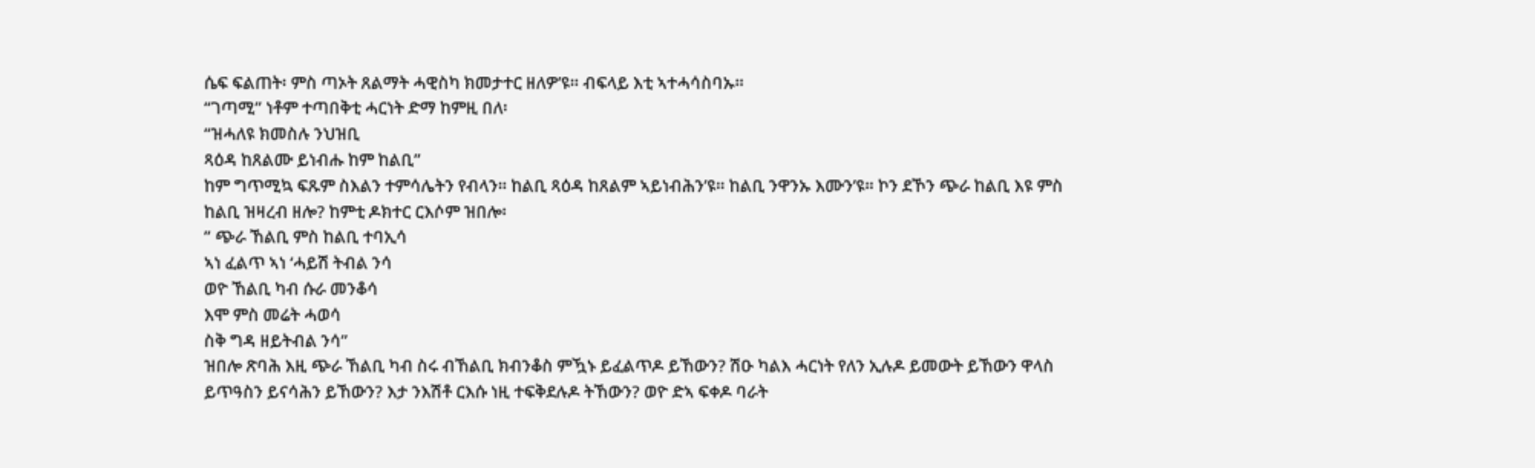ሴፍ ፍልጠት፡ ምስ ጣኦት ጸልማት ሓዊስካ ክመታተር ዘለዎ’ዩ። ብፍላይ እቲ ኣተሓሳስባኡ።
“ገጣሚ” ነቶም ተጣበቅቲ ሓርነት ድማ ከምዚ በለ፡
“ዝሓለዩ ክመስሉ ንህዝቢ
ጻዕዳ ከጸልሙ ይነብሑ ከም ከልቢ”
ከም ግጥሚኳ ፍጹም ስእልን ተምሳሌትን የብላን። ከልቢ ጻዕዳ ከጸልም ኣይነብሕን’ዩ። ከልቢ ንዋንኡ እሙን’ዩ። ኮን ደኾን ጭራ ከልቢ እዩ ምስ ከልቢ ዝዛረብ ዘሎ? ከምቲ ዶክተር ርእሶም ዝበሎ፡
” ጭራ ኸልቢ ምስ ከልቢ ተባኢሳ
ኣነ ፈልጥ ኣነ ‘ሓይሽ ትብል ንሳ
ወዮ ኸልቢ ካብ ሱራ መንቆሳ
እሞ ምስ መሬት ሓወሳ
ስቅ ግዳ ዘይትብል ንሳ”
ዝበሎ ጽባሕ እዚ ጭራ ኸልቢ ካብ ስሩ ብኸልቢ ክብንቆስ ምዃኑ ይፈልጥዶ ይኸውን? ሽዑ ካልእ ሓርነት የለን ኢሉዶ ይመውት ይኸውን ዋላስ ይጥዓስን ይናሳሕን ይኸውን? እታ ንእሽቶ ርእሱ ነዚ ተፍቅደሉዶ ትኸውን? ወዮ ድኣ ፍቀዶ ባራት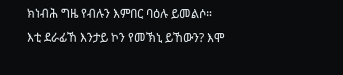ክነብሕ ግዜ የብሉን እምበር ባዕሉ ይመልሶ።
እቲ ደራፊኸ እንታይ ኮን የመኽኒ ይኸውን? እሞ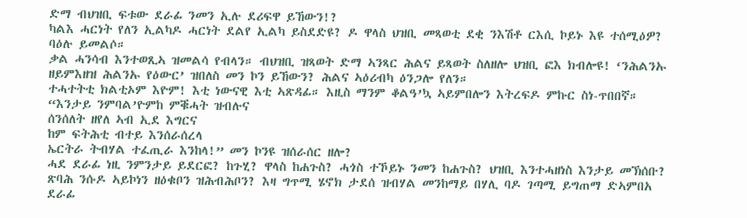ድማ ብህዝቢ ፍቱው ደራፊ ንመን ኢሉ ደሪፍዋ ይኸውን!?
ካልእ ሓርነት የለን ኢልካዶ ሓርነት ደልየ ኢልካ ይስደድዩ? ዶ ዋላስ ህዝቢ መጻወቲ ደቂ ንእሽቶ ርእሲ ኮይኑ እዩ ተሰሚዕዎ? ባዕሉ ይመልሶ።
ቃል ሓንሳብ እንተወጺኣ ዝመልሳ የብላን። ብህዝቢ ዝጻወት ድማ ኣንጻር ሕልና ይጻወት ስለዘሎ ህዝቢ ፎእ ክብሎዩ! ‘ንሕልንኡ ዘይምእዘዝ ሕልንኡ የዕውር’ ዝበለስ መን ኮን ይኸውን? ሕልና ኣዕሪብካ ዕንጋሎ የለን።
ተሓተትቲ ክልቲኦም እዮም! እቲ ነውናዊ እቲ ኣጽዳፊ። እዚስ ማንም ቆልዓ’ኳ ኣይምበሎን እትረፍዶ ምኩር ስነ-ጥበበኛ።
“እንታይ ንምባል’ዮምከ ምቑሓት ዝብሉና
ሰንሰለት ዘየለ ኣብ ኢደ እግርና
ከም ፍትሕቲ ብተይ እንሰራሰረላ
ኤርትራ ትብሃል ተፈጢራ እንከላ!” መን ኮንዩ ዝሰራሰር ዘሎ?
ሓደ ደራፊ ነዚ ንምንታይ ይደርፎ? ከጉሂ? ዋላስ ከሐጉስ? ሓጎስ ተኾይኑ ንመን ከሐጉስ? ህዝቢ እንተሓዘነስ እንታይ መኽሰቡ? ጽባሕ ንሱዶ ኣይኮነን ዘዕቁቦን ዝሕብሕቦን? እዛ ግጥሚ ሄኖክ ታደሰ ዝብሃል መንከማይ በሃሊ ባዶ ገጣሚ ይግጠማ ድኣምበአ ደራፊ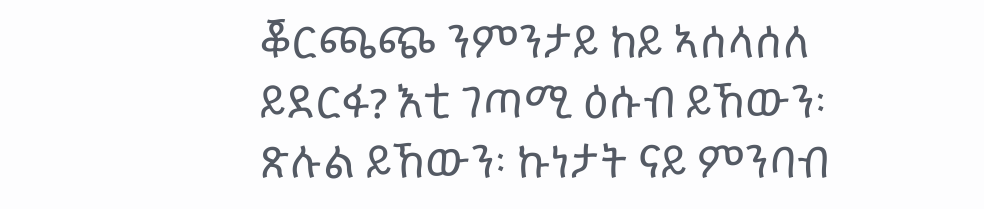ቖርጫጭ ንምንታይ ከይ ኣሰላሰለ ይደርፋ? እቲ ገጣሚ ዕሱብ ይኸውን፡ ጽሉል ይኸውን፡ ኩነታት ናይ ምንባብ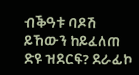ብቕዓቱ ባዶሽ ይኸውን ከይፈለጠ ድዩ ዝደርፍ? ደራፊኮ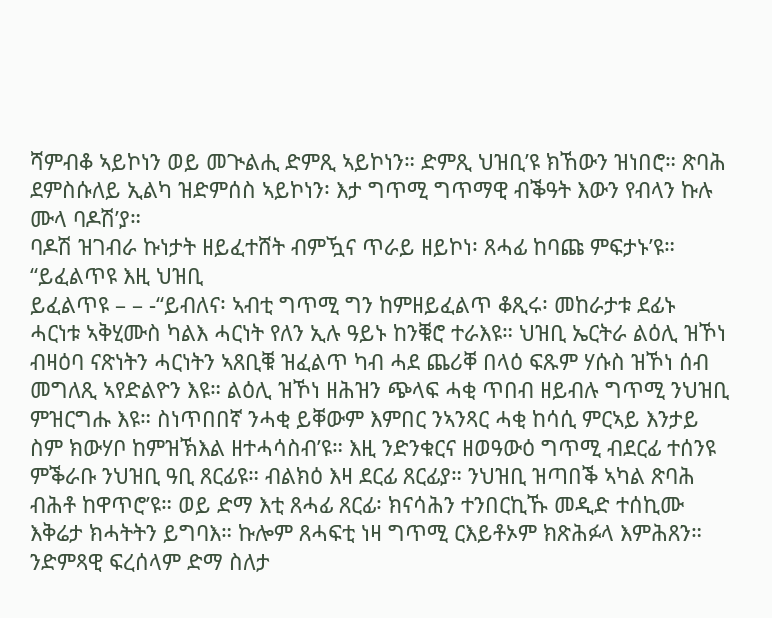ሻምብቆ ኣይኮነን ወይ መጒልሒ ድምጺ ኣይኮነን። ድምጺ ህዝቢ’ዩ ክኸውን ዝነበሮ። ጽባሕ ደምስሱለይ ኢልካ ዝድምሰስ ኣይኮነን፡ እታ ግጥሚ ግጥማዊ ብቕዓት እውን የብላን ኩሉ ሙላ ባዶሽ’ያ።
ባዶሽ ዝገብራ ኩነታት ዘይፈተሸት ብምዃና ጥራይ ዘይኮነ፡ ጸሓፊ ከባጩ ምፍታኑ’ዩ።
“ይፈልጥዩ እዚ ህዝቢ
ይፈልጥዩ – – -“ይብለና፡ ኣብቲ ግጥሚ ግን ከምዘይፈልጥ ቆጺሩ፡ መከራታቱ ደፊኑ ሓርነቱ ኣቅሂሙስ ካልእ ሓርነት የለን ኢሉ ዓይኑ ከንቑሮ ተራእዩ። ህዝቢ ኤርትራ ልዕሊ ዝኾነ ብዛዕባ ናጽነትን ሓርነትን ኣጸቢቑ ዝፈልጥ ካብ ሓደ ጨሪቐ በላዕ ፍጹም ሃሱስ ዝኾነ ሰብ መግለጺ ኣየድልዮን እዩ። ልዕሊ ዝኾነ ዘሕዝን ጭላፍ ሓቂ ጥበብ ዘይብሉ ግጥሚ ንህዝቢ ምዝርግሑ እዩ። ስነጥበበኛ ንሓቂ ይቐውም እምበር ንኣንጻር ሓቂ ከሳሲ ምርኣይ እንታይ ስም ክውሃቦ ከምዝኽእል ዘተሓሳስብ’ዩ። እዚ ንድንቁርና ዘወዓውዕ ግጥሚ ብደርፊ ተሰንዩ ምቕራቡ ንህዝቢ ዓቢ ጸርፊዩ። ብልክዕ እዛ ደርፊ ጸርፊያ። ንህዝቢ ዝጣበቕ ኣካል ጽባሕ ብሕቶ ከዋጥሮ’ዩ። ወይ ድማ እቲ ጸሓፊ ጸርፊ፡ ክናሳሕን ተንበርኪኹ መዲድ ተሰኪሙ እቅሬታ ክሓትትን ይግባእ። ኩሎም ጸሓፍቲ ነዛ ግጥሚ ርእይቶኦም ክጽሕፉላ እምሕጸን። ንድምጻዊ ፍረሰላም ድማ ስለታ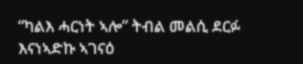“ካልእ ሓርነት ኣሎ” ትብል መልሲ ደርፉ እናነኣድኩ ኣገናዕ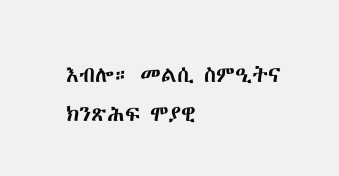እብሎ። መልሲ ስምዒትና ክንጽሕፍ ሞያዊ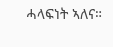ሓላፍነት ኣለና።